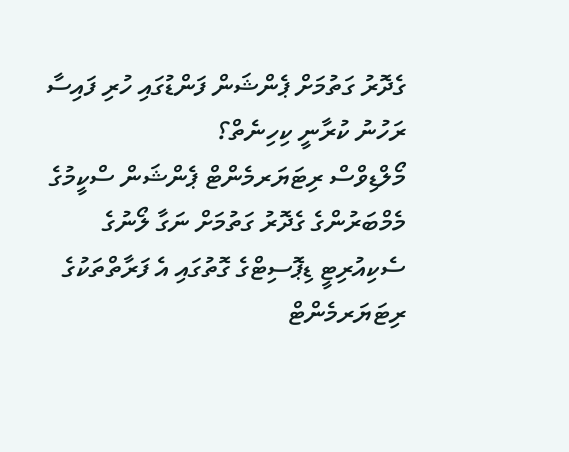ގެދޮރު ގަތުމަށް ޕެންޝަން ފަންޑުގައި ހުރި ފައިސާ ރަހުނު ކުރާނީ ކިހިނެތް؟
މޯލްޑިވްސް ރިޓަޔަރމެންޓް ޕެންޝަން ސްކީމުގެ މެމްބަރުންގެ ގެދޮރު ގަތުމަށް ނަގާ ލޯނުގެ ސެކިއުރިޓީ ޑިޕޮސިޓްގެ ގޮތުގައި އެ ފަރާތްތަކުގެ ރިޓަޔަރމެންޓް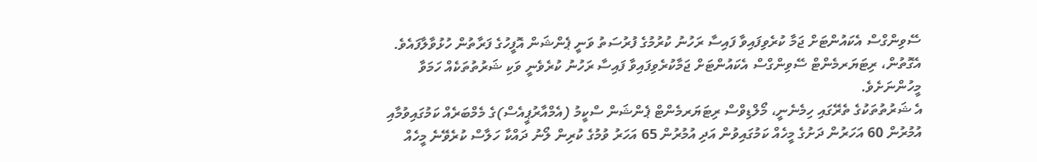ސޭވިންގްސް އެކައުންޓަށް ޖަމާ ކުރެވިފައިވާ ފައިސާ ރަހުނު ކުރުމުގެ ފުރުސަތު ވަނީ ޕެންޝަން އޮފީހުގެ ފަރާތުން ހުޅުވާލާފައެވެ.
އެގޮތުން، ރިޓަޔަރމެންޓް ސޭވިންގްސް އެކައުންޓަށް ޖަމާކުރެވިފައިވާ ފައިސާ ރަހުނު ކުރެވެނީ ވަކި ޝަރުތުތަކެއް ހަމަވާ މީހުންނަށެވެ.
އެ ޝަރުތުތަކުގެ ތެރޭގައި ހިމެނެނީ، މޯލްޑިވްސް ރިޓަޔަރމެންޓް ޕެންޝަން ސްކީމު (އެމްއާރުޕީއެސް)ގެ މެމްބަރެއް ކަމުގައިވުމާއި އުމުރުން 60 އަހަރުން ދަށުގެ މީހެއް ކަމުގައިވުން އަދި އުމުރުން 65 އަހަރު ވުމުގެ ކުރިން ލޯނު ދައްކާ ހަލާސް ކުރެވޭނެ މީހެއް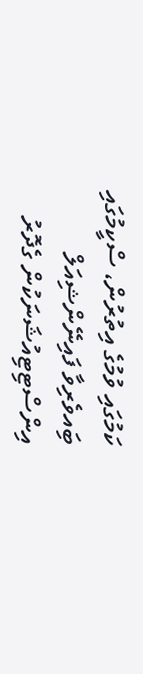ކަމުގައި ވުމުގެ އިތުރުން، ސްކީމުގައި ބަިއވެރިވާ ފައިނޭންޝިއަލް އިންސްޓިޓިއުޝަނަކުން ގެދޮރު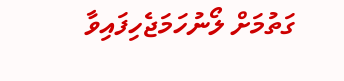ގަތުމަށް ލޯނުހަމަޖެހިފައިވާ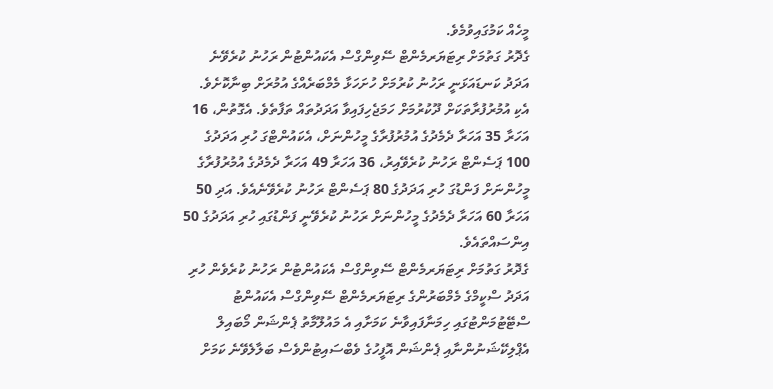މީހެއް ކަމުގައިވުމެވެ.
ގެދޮރު ގަތުމަށް ރިޓަޔަރމެންޓް ސޭވިންގްސް އެކައުންޓުން ރަހުނު ކުރެވޭނެ އަދަދު ކަނޑައަޅަނީ ރަހުނު ކުރުމަށް ހުށަހަޅާ މެމްބަރެއްގެ އުމުރަށް ބިނާކޮށެވެ.
އެކި އުމުރުފުރާތަކަށް ދޫކުރުމަށް ހަމަޖެހިފައިވާ އަދަދުތައް ތަފާތެވެ. އެގޮތުން، 16 އަހަރާ 35 އަހަރާ ދެމެދުގެ އުމުރުފުރާގެ މީހުންނަށް، އެކައުންޓްގަ ހުރި އަދަދުގެ 100 ޕަސެންޓް ރަހުނު ކުރެވޭއިރު، 36 އަހަރާ 49 އަހަރާ ދެމެދުގެ އުމުރުފުރާގެ މީހުންނަށް ފަންޑުގަ ހުރި އަދަދުގެ 80 ޕަސެންޓް ރަހުނު ކުރެވޭނެއެވެ. އަދި 50 އަހަރާ 60 އަހަރާ ދެމެދުގެ މީހުންނަށް ރަހުނު ކުރެވޭނީ ފަންޑުގައި ހުރި އަދަދުގެ 50 އިންސައްތައެވެ.
ގެދޮރު ގަތުމަށް ރިޓަޔަރމެންޓް ސޭވިންގްސް އެކައުންޓުން ރަހުނު ކުރެވެން ހުރި އަދަދު ސްކީމްގެ މެމްބަރުންގެ ރިޓަޔަރމެންޓް ސޭވިންގްސް އެކައުންޓު ސްޓޭޓުމަންޓުގައި ހިމަނާފައިވާނެ ކަމަށާއި އެ މައުލޫމާތު ޕެންޝަން މޯބައިލް އެޕްލިކޭޝަނުންނާއި ޕެންޝަން އޮފީހުގެ ވެބްސައިޓުންވެސް ބަލާލެވޭނެ ކަމަށް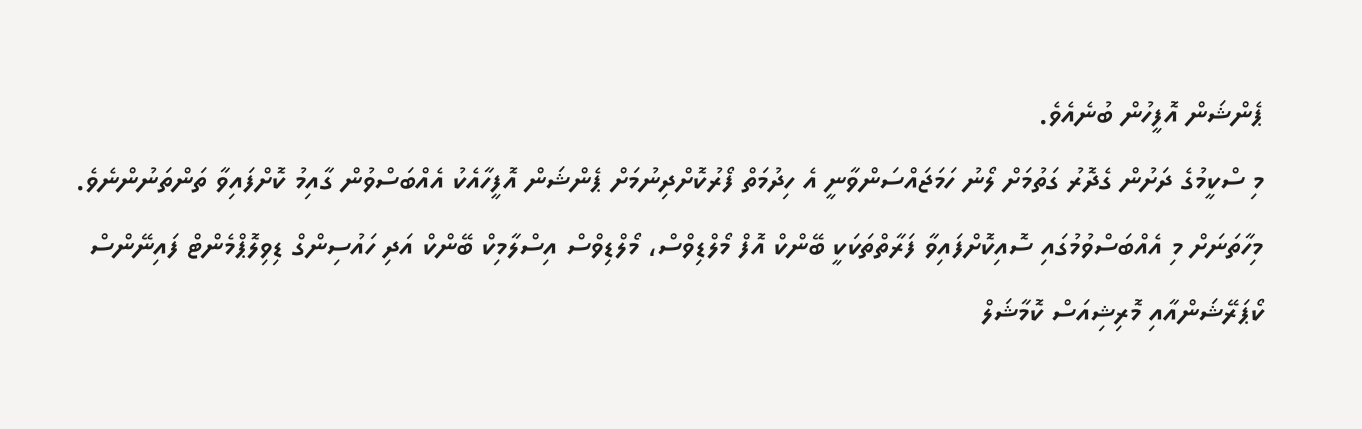ޕެންޝަން އޮފީހުން ބުނެއެވެ.
މި ސްކީމުގެ ދަށުން ގެދޮރު ގަތުމަށް ލޯނު ހަމަޖައްސަންވާނީ އެ ހިދުމަތް ފޯރުކޮށްދިނުމަށް ޕެންޝަން އޮފީހާއެކު އެއްބަސްވުން ގާއިމު ކޮށްފައިވާ ތަންތަނުންނެވެ.
މިހާތަނަށް މި އެއްބަސްވުމުގައި ސޮއިކޮށްފައިވާ ފަރާތްތަކަކީ ބޭންކް އޮފް މޯލްޑިވްސް، މޯލްޑިވްސް އިސްލާމިކް ބޭންކް އަދި ހައުސިންގް ޑިވިލޮޕްމެންޓް ފައިނޭންސް ކޯޕަރޭޝަންއާއި މޮރިޝިއަސް ކޮމާޝަލް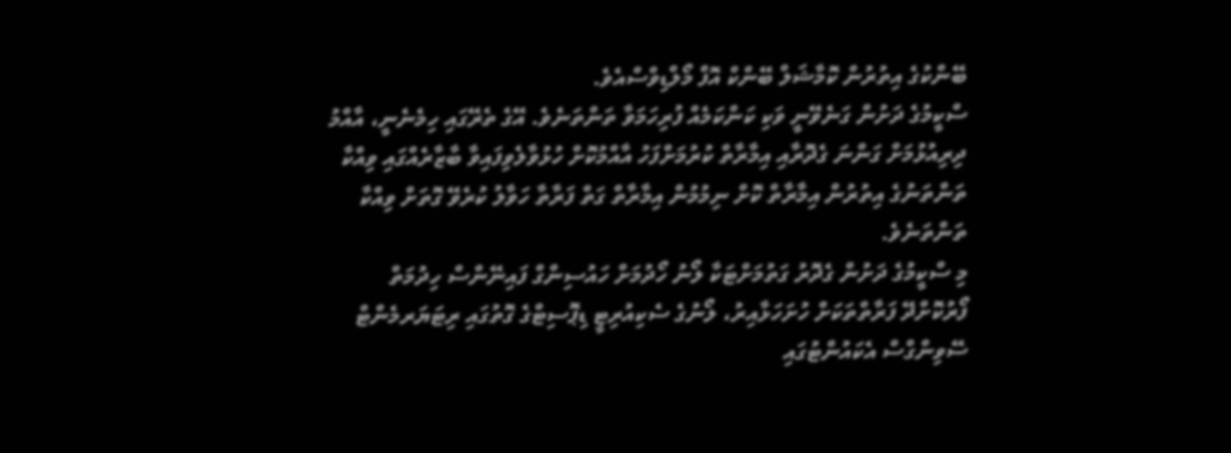ބޭންކުގެ އިތުރުން ކޮމާޝަލް ބޭންކް އޮފް މޯލްޑިވްސްއެވެ.
ސްކީމުގެ ދަށުން ގަނެވޭނީ ވަކި ކަންކަމެއް ފުރިހަމަވާ ތަންތަނެވެ. އޭގެ ތެރޭގައި ހިމެނެނީ، އާއްމު ދިރިއުޅުމަށް ގަންނަ ގެދޮރާއި އިމާރާތް ކުރުމަށްފަހު އާއްމުކޮށް ހުޅުވާލެވިފައިވާ ބާޒާރެއްގައި ވިއްކާ ތަންތަނުގެ އިތުރުން އިމާރާތް ކޮށް ނިމުމުން އިމާރާތް ގަތް ފަރާތާ ހަވާލު ކުރެވޭ ގޮތަށް ވިއްކާ ތަންތަނެވެ.
މި ސްކީމުގެ ދަށުން ގެދޮރު ގަތުމަށްޓަކާ ލޯނު ހޯދުމަށް ހައުސިންގް ފައިނޭންސް ހިދުމަތް ފޯރުކޮށްދޭ ފަރާތްތަކަށް ހުށަހަޅާއިރު، ލޯނުގެ ސެކިއުރިޓީ ޑިޕޮސިޓްގެ ގޮތުގައި ރިޓަޔަރމެންޓް ސޭވިންގްސް އެކައުންޓުގައި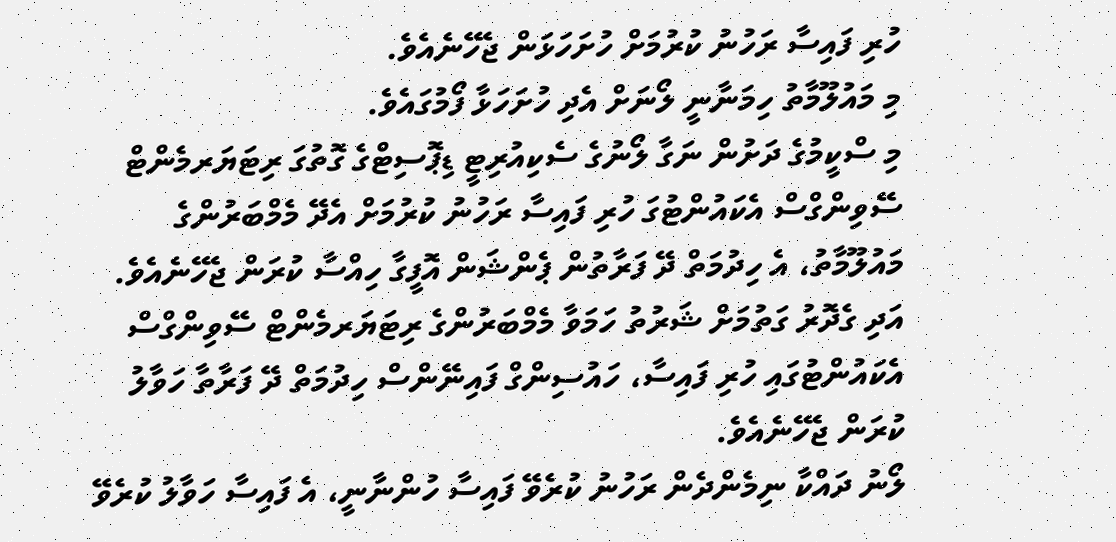ހުރި ފައިސާ ރަހުނު ކުރުމަށް ހުށަހަޅަން ޖެހޭނެއެވެ.
މި މައުލޫމާތު ހިމަނާނީ ލޯނަށް އެދި ހުށަހަޅާ ފޯމުގައެވެ.
މި ސްކީމުގެ ދަށުން ނަގާ ލޯނުގެ ސެކިއުރިޓީ ޑިޕޮސިޓްގެ ގޮތުގަ ރިޓަޔަރމެންޓް ސޭވިންގްސް އެކައުންޓުގަ ހުރި ފައިސާ ރަހުނު ކުރުމަށް އެދޭ މެމްބަރުންގެ މައުލޫމާތު، އެ ހިދުމަތް ދޭ ފަރާތުން ޕެންޝަން އޮފީގާ ހިއްސާ ކުރަން ޖެހޭނެއެވެ.
އަދި ގެދޮރު ގަތުމަށް ޝަރުތު ހަމަވާ މެމްބަރުންގެ ރިޓަޔަރމެންޓް ސޭވިންގްސް އެކައުންޓުގައި ހުރި ފައިސާ، ހައުސިންގް ފައިނޭންސް ހިދުމަތް ދޭ ފަރާތާ ހަވާލު ކުރަން ޖެހޭނެއެވެ.
ލޯނު ދައްކާ ނިމެންދެން ރަހުނު ކުރެވޭ ފައިސާ ހުންނާނީ، އެ ފައިސާ ހަވާލު ކުރެވޭ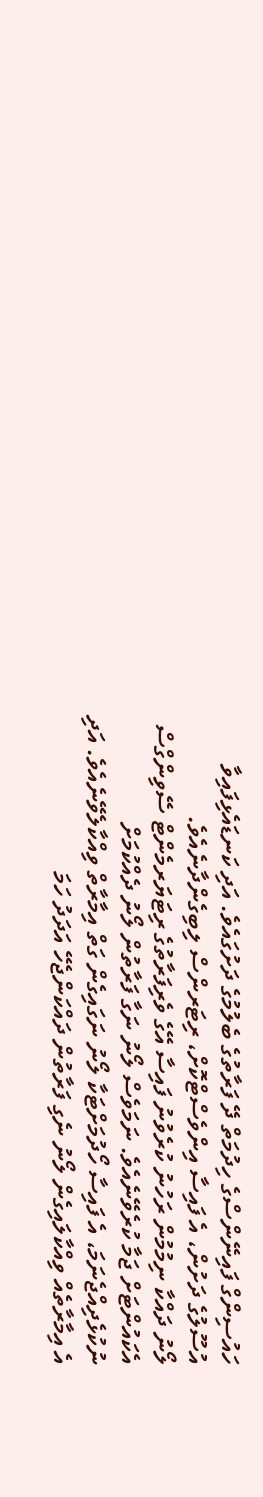ހައުސިންގް ފައިނޭންސްގެ ހިދުމަތް ދޭ ފަރާތުގެ ބެލުމުގެ ދަށުގައެވެ. އަދި ކަނޑައެޅިފައިވާ އުސޫލުގެ ދަށުން، އެ ފައިސާ އިންވެސްޓްކޮށް، ރިޓަރންސް ލިބިގެންދާނެއެވެ.
ލޯނު ދައްކާ ނިމުމުން ރަހުނު ކުރެވުނު ފައިސާ އޭގެ ވެރިފަރާތުގެ ރިޓަޔަރމެންޓް ސޭވިންގްސް އެކައުންޓަށް ޖަމާ ކުރެވޭނެއެވެ. ނަމަވެސް ލޯނު ނަގާ ފަރާތުން ލޯނު ދެއްކުމަށް ނުކުޅެދިއްޖެނަމަ، އެ ފައިސާ ހޯދުމަށްޓަކާ ލޯނު ނަގައިގެން ގަތް އިމާރާތް ވިއްކާލެވޭނެއެވެ. އަދި އެ އިމާރާތެއް ވިއްކާލައިގެން ލޯނު ނެގި ފަރާތުން ދައްކަންޖެހޭ އަދަދު ހަމަ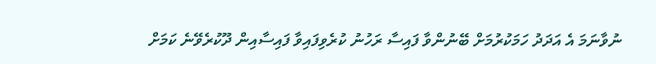ނުވާނަމަ އެ އަދަދު ހަމަކުރުމަށް ބޭނުންވާ ފައިސާ ރަހުނު ކުރެވިފައިވާ ފައިސާއިން ދޫކުރެވޭނެ ކަމަށް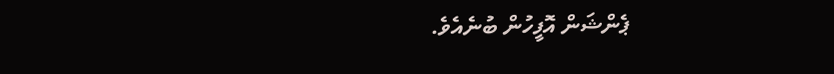ޕެންޝަން އޮފީހުން ބުނެއެވެ.